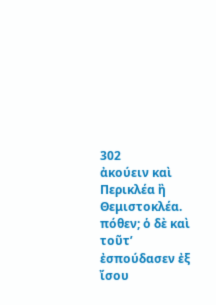302
ἀκούειν καὶ Περικλέα ἢ Θεμιστοκλέα. πόθεν; ὁ δὲ καὶ τοῦτʼ ἐσπούδασεν ἐξ ἴσου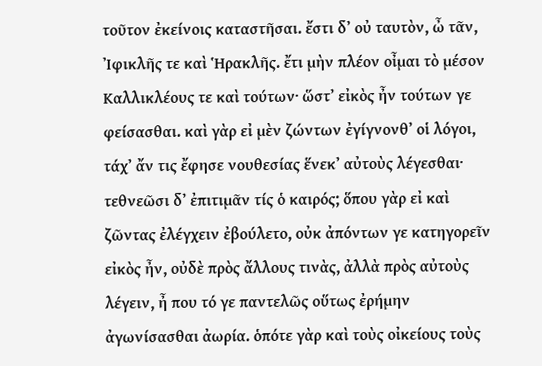τοῦτον ἐκείνοις καταστῆσαι. ἔστι δʼ οὐ ταυτὸν, ὦ τᾶν, Ἰφικλῆς τε καὶ Ἡρακλῆς. ἔτι μὴν πλέον οἶμαι τὸ μέσον Καλλικλέους τε καὶ τούτων· ὥστʼ εἰκὸς ἦν τούτων γε φείσασθαι. καὶ γὰρ εἰ μὲν ζώντων ἐγίγνονθʼ οἱ λόγοι, τάχʼ ἄν τις ἔφησε νουθεσίας ἕνεκʼ αὐτοὺς λέγεσθαι· τεθνεῶσι δʼ ἐπιτιμᾶν τίς ὁ καιρός; ὅπου γὰρ εἰ καὶ ζῶντας ἐλέγχειν ἐβούλετο, οὐκ ἀπόντων γε κατηγορεῖν εἰκὸς ἦν, οὐδὲ πρὸς ἄλλους τινὰς, ἀλλὰ πρὸς αὐτοὺς λέγειν, ἦ που τό γε παντελῶς οὕτως ἐρήμην ἀγωνίσασθαι ἀωρία. ὁπότε γὰρ καὶ τοὺς οἰκείους τοὺς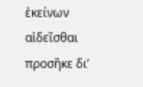ἐκείνων αἰδεῖσθαι προσῆκε διʼ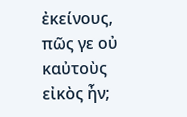ἐκείνους, πῶς γε οὐ καὐτοὺς εἰκὸς ἦν;